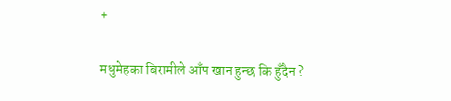+

मधुमेहका बिरामीले आँप खान हुन्छ कि हुँदैन ?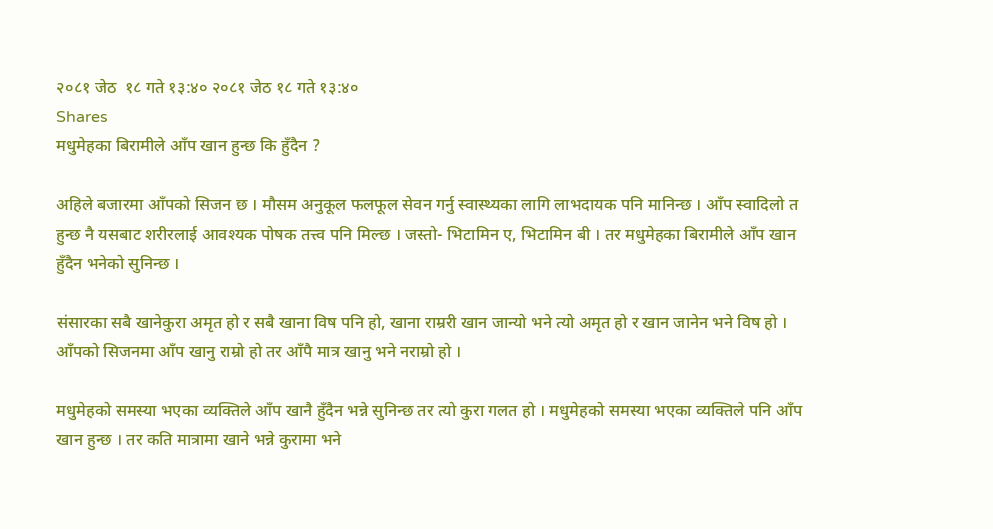२०८१ जेठ  १८ गते १३:४० २०८१ जेठ १८ गते १३:४०
Shares
मधुमेहका बिरामीले आँप खान हुन्छ कि हुँदैन ?

अहिले बजारमा आँपको सिजन छ । मौसम अनुकूल फलफूल सेवन गर्नु स्वास्थ्यका लागि लाभदायक पनि मानिन्छ । आँप स्वादिलो त हुन्छ नै यसबाट शरीरलाई आवश्यक पोषक तत्त्व पनि मिल्छ । जस्तो- भिटामिन ए, भिटामिन बी । तर मधुमेहका बिरामीले आँप खान हुँदैन भनेको सुनिन्छ ।

संसारका सबै खानेकुरा अमृत हो र सबै खाना विष पनि हो, खाना राम्ररी खान जान्यो भने त्यो अमृत हो र खान जानेन भने विष हो । आँपको सिजनमा आँप खानु राम्रो हो तर आँपै मात्र खानु भने नराम्रो हो ।

मधुमेहको समस्या भएका व्यक्तिले आँप खानै हुँदैन भन्ने सुनिन्छ तर त्यो कुरा गलत हो । मधुमेहको समस्या भएका व्यक्तिले पनि आँप खान हुन्छ । तर कति मात्रामा खाने भन्ने कुरामा भने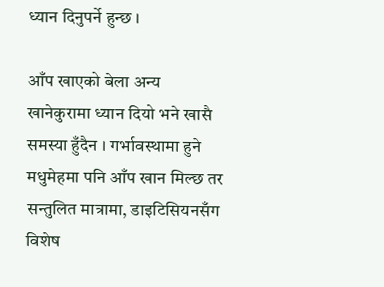ध्यान दिनुपर्ने हुन्छ ।

आँप खाएको बेला अन्य खानेकुरामा ध्यान दियो भने खासै समस्या हुँदैन । गर्भावस्थामा हुने मधुमेहमा पनि आँप खान मिल्छ तर सन्तुलित मात्रामा, डाइटिसियनसँग विशेष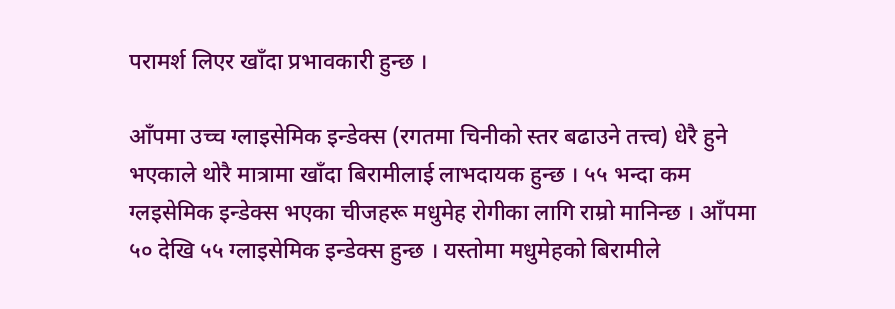परामर्श लिएर खाँदा प्रभावकारी हुन्छ ।

आँपमा उच्च ग्लाइसेमिक इन्डेक्स (रगतमा चिनीको स्तर बढाउने तत्त्व) धेरै हुने भएकाले थोरै मात्रामा खाँदा बिरामीलाई लाभदायक हुन्छ । ५५ भन्दा कम ग्लइसेमिक इन्डेक्स भएका चीजहरू मधुमेह रोगीका लागि राम्रो मानिन्छ । आँपमा ५० देखि ५५ ग्लाइसेमिक इन्डेक्स हुन्छ । यस्तोमा मधुमेहको बिरामीले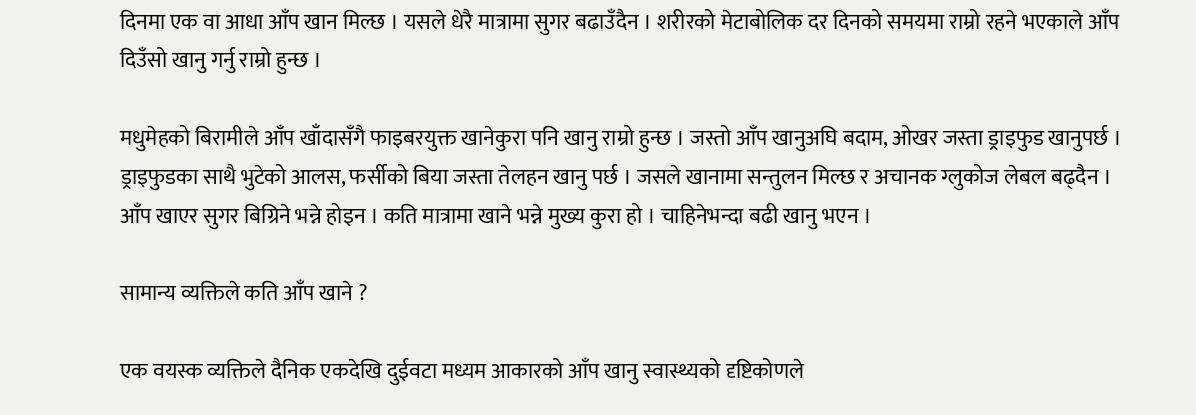दिनमा एक वा आधा आँप खान मिल्छ । यसले धेरै मात्रामा सुगर बढाउँदैन । शरीरको मेटाबोलिक दर दिनको समयमा राम्रो रहने भएकाले आँप दिउँसो खानु गर्नु राम्रो हुन्छ ।

मधुमेहको बिरामीले आँप खाँदासँगै फाइबरयुक्त खानेकुरा पनि खानु राम्रो हुन्छ । जस्तो आँप खानुअघि बदाम, ओखर जस्ता ड्राइफुड खानुपर्छ । ड्राइफुडका साथै भुटेको आलस, फर्सीको बिया जस्ता तेलहन खानु पर्छ । जसले खानामा सन्तुलन मिल्छ र अचानक ग्लुकोज लेबल बढ्दैन । आँप खाएर सुगर बिग्रिने भन्ने होइन । कति मात्रामा खाने भन्ने मुख्य कुरा हो । चाहिनेभन्दा बढी खानु भएन ।

सामान्य व्यक्तिले कति आँप खाने ?

एक वयस्क व्यक्तिले दैनिक एकदेखि दुईवटा मध्यम आकारको आँप खानु स्वास्थ्यको दृष्टिकोणले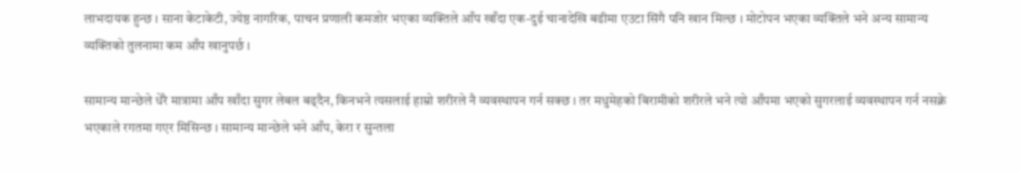लाभदायक हुन्छ । साना केटाकेटी, ज्येष्ठ नागरिक, पाचन प्रणाली कमजोर भएका व्यक्तिले आँप खाँदा एक-दुई चानादेखि बढीमा एउटा सिंगै पनि खान मिल्छ । मोटोपन भएका व्यक्तिले भने अन्य सामान्य व्यक्तिको तुलनामा कम आँप खानुपर्छ ।

सामान्य मान्छेले धेरै मात्रामा आँप खाँदा सुगर लेबल बढ्दैन, किनभने त्यसलाई हाम्रो शरीरले नै व्यवस्थापन गर्न सक्छ । तर मधुमेहको बिरामीको शरीरले भने त्यो आँपमा भएको सुगरलाई व्यवस्थापन गर्न नसक्ने भएकाले रगतमा गएर मिसिन्छ । सामान्य मान्छेले भने आँप, केरा र सुन्तला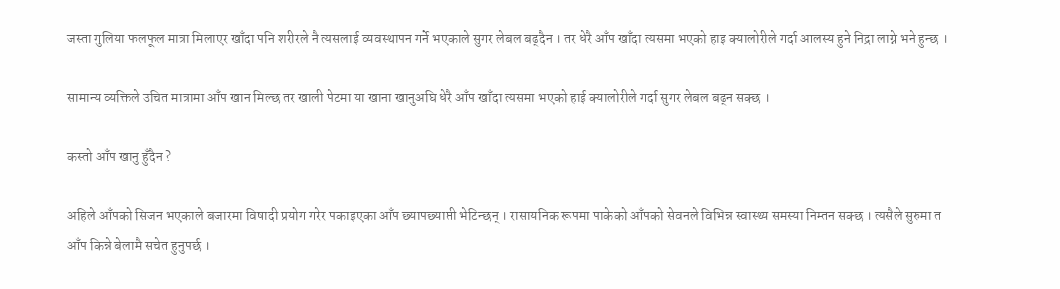जस्ता गुलिया फलफूल मात्रा मिलाएर खाँदा पनि शरीरले नै त्यसलाई व्यवस्थापन गर्ने भएकाले सुगर लेबल बढ्दैन । तर धेरै आँप खाँदा त्यसमा भएको हाइ क्यालोरीले गर्दा आलस्य हुने निद्रा लाग्ने भने हुन्छ ।

सामान्य व्यक्तिले उचित मात्रामा आँप खान मिल्छ तर खाली पेटमा या खाना खानुअघि धेरै आँप खाँदा त्यसमा भएको हाई क्यालोरीले गर्दा सुगर लेबल बढ्न सक्छ ।

कस्तो आँप खानु हुँदैन ?

अहिले आँपको सिजन भएकाले बजारमा विषादी प्रयोग गरेर पकाइएका आँप छ्यापछ्याप्ती भेटिन्छन् । रासायनिक रूपमा पाकेको आँपको सेवनले विभिन्न स्वास्थ्य समस्या निम्तन सक्छ । त्यसैले सुरुमा त आँप किन्ने बेलामै सचेत हुनुपर्छ ।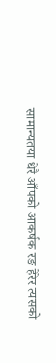सामान्यतया धेरै आँपको आकर्षक रङ हेरेर त्यसको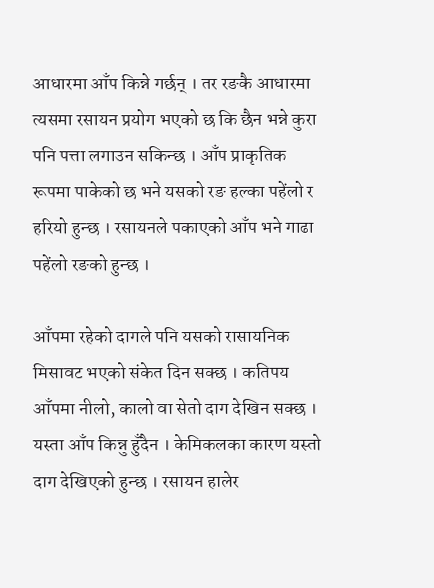आधारमा आँप किन्ने गर्छन् । तर रङकै आधारमा त्यसमा रसायन प्रयोग भएको छ कि छैन भन्ने कुरा पनि पत्ता लगाउन सकिन्छ । आँप प्राकृतिक रूपमा पाकेको छ भने यसको रङ हल्का पहेंलो र हरियो हुन्छ । रसायनले पकाएको आँप भने गाढा पहेंलो रङको हुन्छ ।

आँपमा रहेको दागले पनि यसको रासायनिक मिसावट भएको संकेत दिन सक्छ । कतिपय आँपमा नीलो, कालो वा सेतो दाग देखिन सक्छ । यस्ता आँप किन्नु हुँदैन । केमिकलका कारण यस्तो दाग देखिएको हुन्छ । रसायन हालेर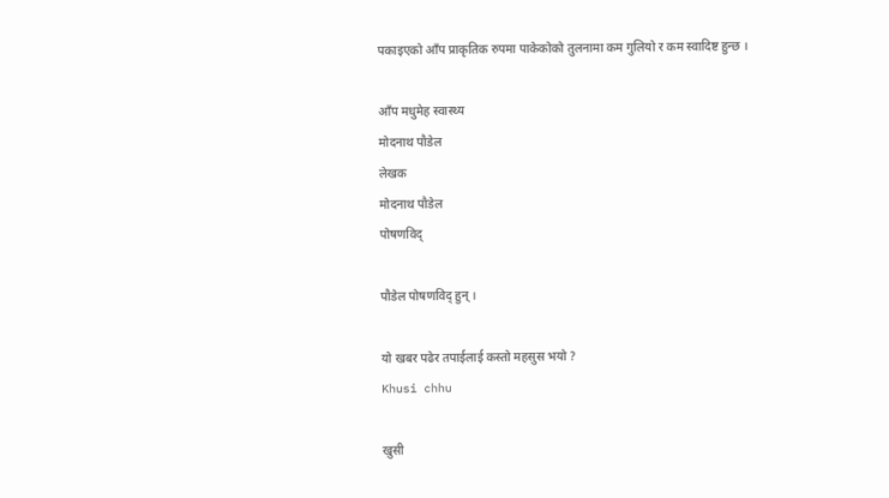पकाइएको आँप प्राकृतिक रुपमा पाकेकोको तुलनामा कम गुलियो र कम स्वादिष्ट हुन्छ ।

आँप मधुमेह स्वास्थ्य
मोदनाथ पौडेल
लेखक
मोदनाथ पौडेल
पोषणविद्

पौडेल पोषणविद् हुन् ।

यो खबर पढेर तपाईलाई कस्तो महसुस भयो ?
Khusi chhu

खुसी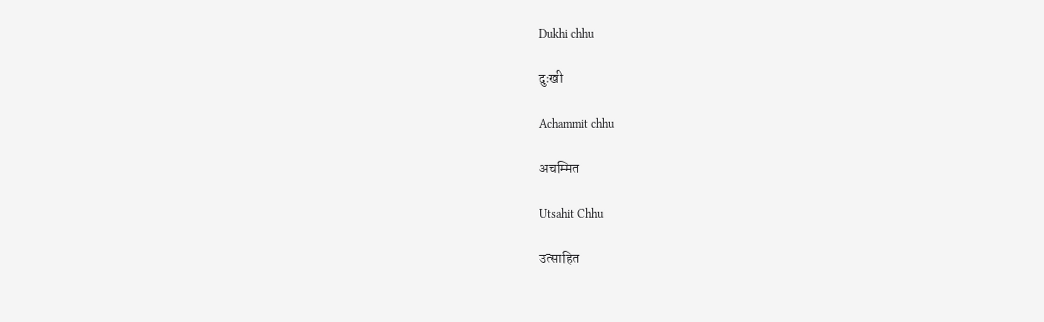Dukhi chhu

दुःखी

Achammit chhu

अचम्मित

Utsahit Chhu

उत्साहित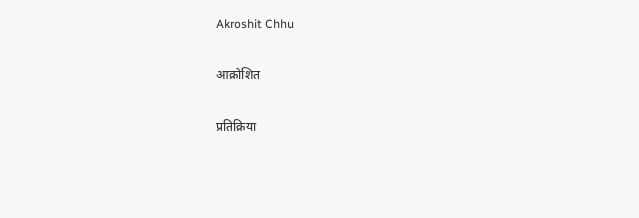Akroshit Chhu

आक्रोशित

प्रतिक्रिया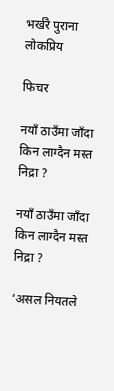भर्खरै पुराना लोकप्रिय

फिचर

नयाँ ठाउँमा जाँदा किन लाग्दैन मस्त निद्रा ?

नयाँ ठाउँमा जाँदा किन लाग्दैन मस्त निद्रा ?

‘असल नियतले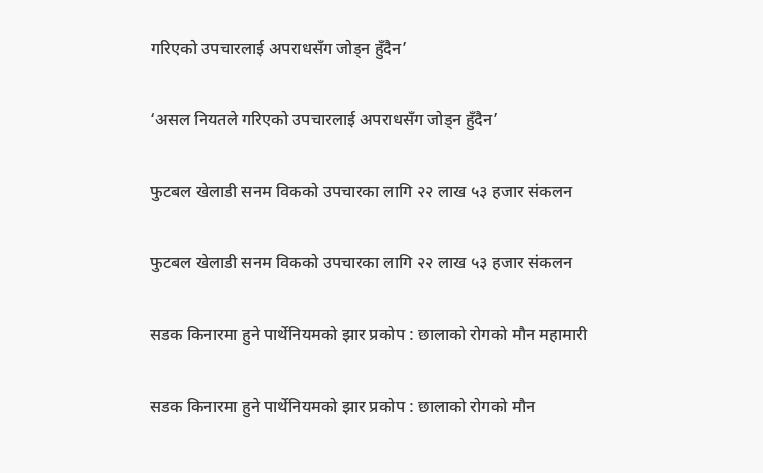गरिएको उपचारलाई अपराधसँग जोड्न हुँदैन’

‘असल नियतले गरिएको उपचारलाई अपराधसँग जोड्न हुँदैन’

फुटबल खेलाडी सनम विकको उपचारका लागि २२ लाख ५३ हजार संकलन

फुटबल खेलाडी सनम विकको उपचारका लागि २२ लाख ५३ हजार संकलन

सडक किनारमा हुने पार्थेनियमको झार प्रकोप : छालाको रोगको मौन महामारी

सडक किनारमा हुने पार्थेनियमको झार प्रकोप : छालाको रोगको मौन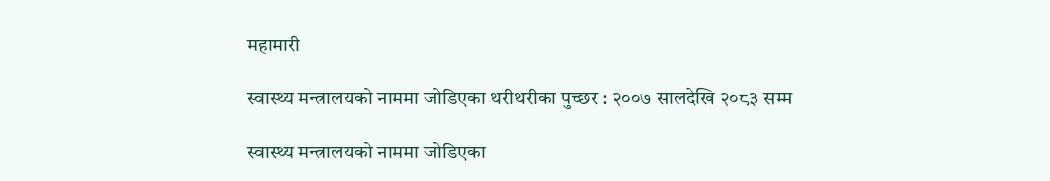महामारी

स्वास्थ्य मन्त्रालयको नाममा जोडिएका थरीथरीका पुच्छर : २००७ सालदेखि २०८३ सम्म

स्वास्थ्य मन्त्रालयको नाममा जोडिएका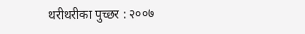थरीथरीका पुच्छर : २००७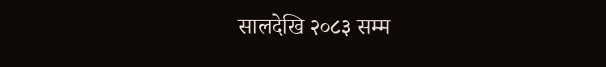सालदेखि २०८३ सम्म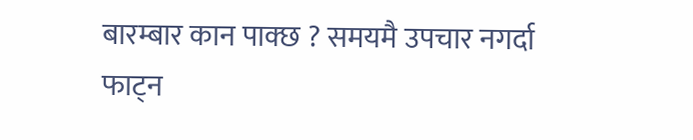बारम्बार कान पाक्छ ? समयमै उपचार नगर्दा फाट्न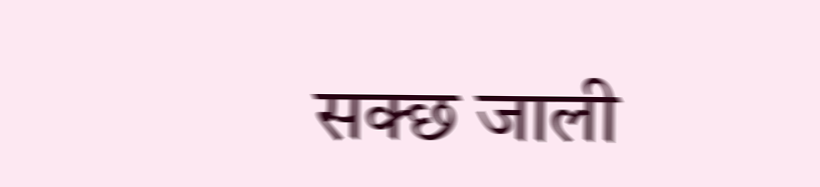सक्छ जाली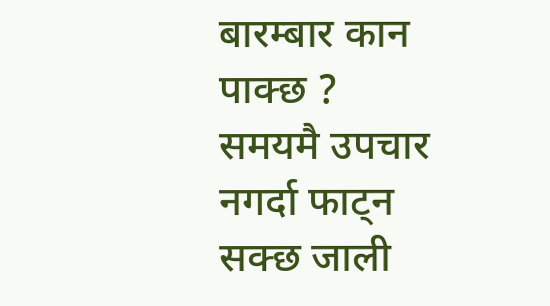बारम्बार कान पाक्छ ? समयमै उपचार नगर्दा फाट्न सक्छ जाली